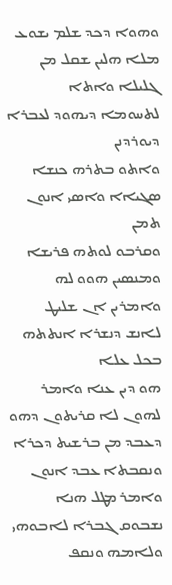ܘܗܘܐ ܕܟܕ ܫܠܡ ܝܫܘܥ ܡܠܐ ܗܠܝܢ ܫܩܠ ܡܢ ܓܠܝܠܐ ܘܐܬܐ ܠܬܚܘܡܐ ܕܝܗܘܕ ܠܥܒܪܐ ܕܝܘܪܕܢܢ
ܘܐܬܘ ܒܬܪܗ ܟܢܫܐ ܤܓܝܐܐ ܘܐܤܝ ܐܢܘܢ ܬܡܢ
ܘܩܪܒܘ ܠܘܬܗ ܦܪܝܫܐ ܘܡܢܤܝܢ ܗܘܘ ܠܗ ܘܐܡܪܝܢ ܐܢ ܫܠܝܛ ܠܐܢܫ ܕܢܫܪܐ ܐܢܬܬܗ ܒܟܠ ܥܠܐ
ܗܘ ܕܝܢ ܥܢܐ ܘܐܡܪ ܠܗܘܢ ܠܐ ܩܪܝܬܘܢ ܕܗܘ ܕܥܒܕ ܡܢ ܒܪܫܝܬ ܕܟܪܐ ܘܢܩܒܬܐ ܥܒܕ ܐܢܘܢ
ܘܐܡܪ ܡܛܠ ܗܢܐ ܢܫܒܘܩ ܓܒܪܐ ܠܐܒܘܗܝ ܘܠܐܡܗ ܘܢܩܦ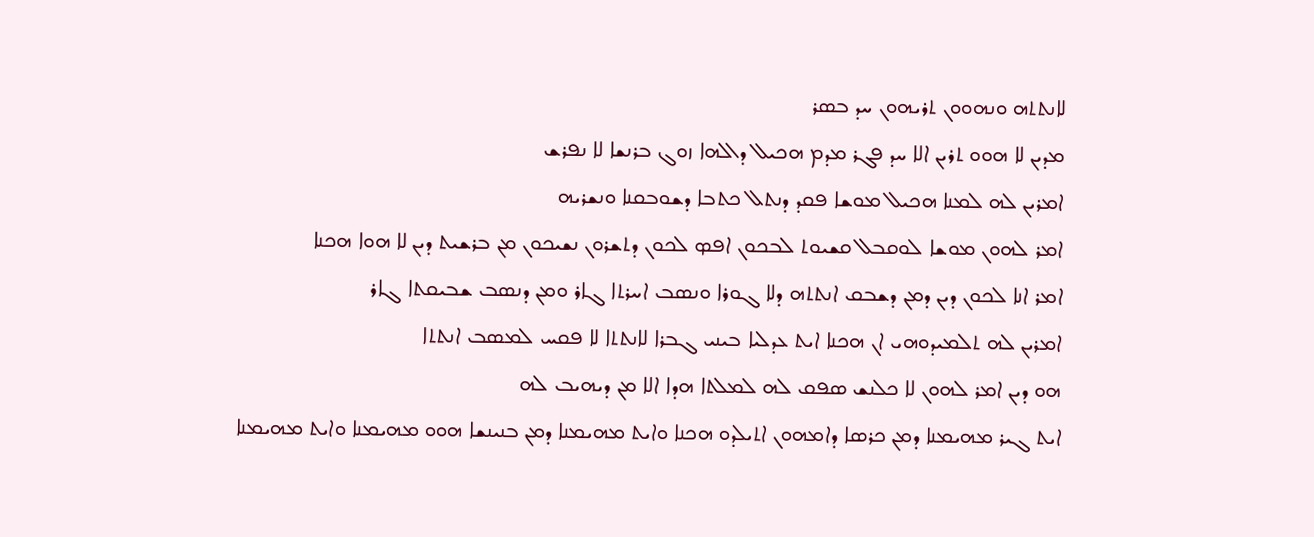ܠܐܢܬܬܗ ܘܢܗܘܘܢ ܬܪܝܗܘܢ ܚܕ ܒܤܪ
ܡܕܝܢ ܠܐ ܗܘܘ ܬܪܝܢ ܐܠܐ ܚܕ ܦܓܪ ܡܕܡ ܗܟܝܠ ܕܐܠܗܐ ܙܘܓ ܒܪܢܫܐ ܠܐ ܢܦܪܫ
ܐܡܪܝܢ ܠܗ ܠܡܢܐ ܗܟܝܠ ܡܘܫܐ ܦܩܕ ܕܢܬܠ ܟܬܒܐ ܕܫܘܒܩܢܐ ܘܢܫܪܝܗ
ܐܡܪ ܠܗܘܢ ܡܘܫܐ ܠܘܩܒܠ ܩܫܝܘܬ ܠܒܟܘܢ ܐܦܤ ܠܟܘܢ ܕܬܫܪܘܢ ܢܫܝܟܘܢ ܡܢ ܒܪܫܝܬ ܕܝܢ ܠܐ ܗܘܐ ܗܟܢܐ
ܐܡܪ ܐܢܐ ܠܟܘܢ ܕܝܢ ܕܡܢ ܕܫܒܩ ܐܢܬܬܗ ܕܠܐ ܓܘܪܐ ܘܢܤܒ ܐܚܪܬܐ ܓܐܪ ܘܡܢ ܕܢܤܒ ܫܒܝܩܬܐ ܓܐܪ
ܐܡܪܝܢ ܠܗ ܬܠܡܝܕܘܗܝ ܐܢ ܗܟܢܐ ܐܝܬ ܥܕܠܝܐ ܒܝܢܝ ܓܒܪܐ ܠܐܢܬܬܐ ܠܐ ܦܩܚ ܠܡܤܒ ܐܢܬܬܐ
ܗܘ ܕܝܢ ܐܡܪ ܠܗܘܢ ܠܐ ܟܠܢܫ ܤܦܩ ܠܗ ܠܡܠܬܐ ܗܕܐ ܐܠܐ ܡܢ ܕܝܗܝܒ ܠܗ
ܐܝܬ ܓܝܪ ܡܗܝܡܢܐ ܕܡܢ ܟܪܤܐ ܕܐܡܗܘܢ ܐܬܝܠܕܘ ܗܟܢܐ ܘܐܝܬ ܡܗܝܡܢܐ ܕܡܢ ܒܢܝܢܫܐ ܗܘܘ ܡܗܝܡܢܐ ܘܐܝܬ ܡܗܝܡܢܐ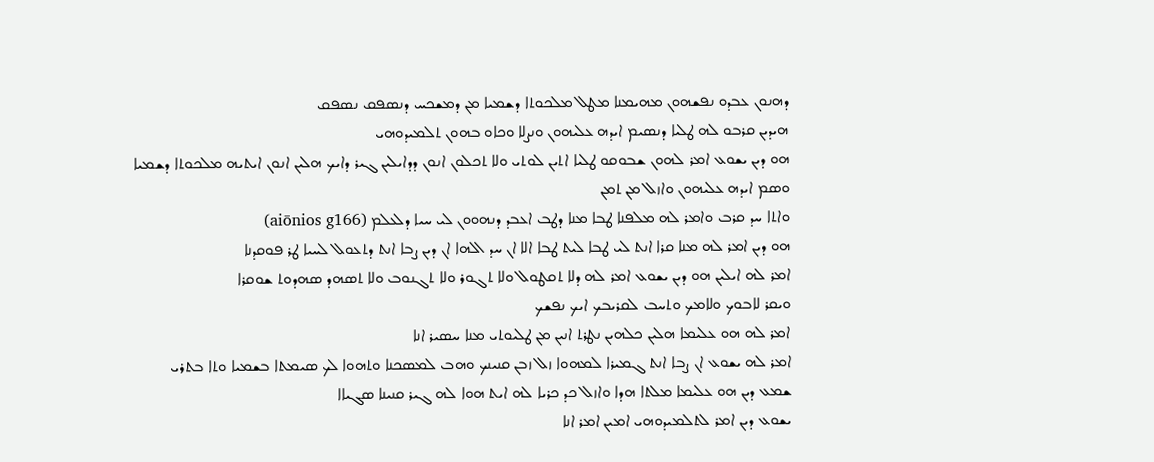ܕܗܢܘܢ ܥܒܕܘ ܢܦܫܗܘܢ ܡܗܝܡܢܐ ܡܛܠ ܡܠܟܘܬܐ ܕܫܡܝܐ ܡܢ ܕܡܫܟܚ ܕܢܤܦܩ ܢܤܦܩ
ܗܝܕܝܢ ܩܪܒܘ ܠܗ ܛܠܝܐ ܕܢܤܝܡ ܐܝܕܗ ܥܠܝܗܘܢ ܘܢܨܠܐ ܘܟܐܘ ܒܗܘܢ ܬܠܡܝܕܘܗܝ
ܗܘ ܕܝܢ ܝܫܘܥ ܐܡܪ ܠܗܘܢ ܫܒܘܩܘ ܛܠܝܐ ܐܬܝܢ ܠܘܬܝ ܘܠܐ ܬܟܠܘܢ ܐܢܘܢ ܕܕܐܝܠܝܢ ܓܝܪ ܕܐܝܟ ܗܠܝܢ ܐܢܘܢ ܐܝܬܝܗ ܡܠܟܘܬܐ ܕܫܡܝܐ
ܘܤܡ ܐܝܕܗ ܥܠܝܗܘܢ ܘܐܙܠ ܡܢ ܬܡܢ
ܘܐܬܐ ܚܕ ܩܪܒ ܘܐܡܪ ܠܗ ܡܠܦܢܐ ܛܒܐ ܡܢܐ ܕܛܒ ܐܥܒܕ ܕܢܗܘܘܢ ܠܝ ܚܝܐ ܕܠܥܠܡ (aiōnios g166)
ܗܘ ܕܝܢ ܐܡܪ ܠܗ ܡܢܐ ܩܪܐ ܐܢܬ ܠܝ ܛܒܐ ܠܝܬ ܛܒܐ ܐܠܐ ܐܢ ܚܕ ܐܠܗܐ ܐܢ ܕܝܢ ܨܒܐ ܐܢܬ ܕܬܥܘܠ ܠܚܝܐ ܛܪ ܦܘܩܕܢܐ
ܐܡܪ ܠܗ ܐܝܠܝܢ ܗܘ ܕܝܢ ܝܫܘܥ ܐܡܪ ܠܗ ܕܠܐ ܬܩܛܘܠ ܘܠܐ ܬܓܘܪ ܘܠܐ ܬܓܢܘܒ ܘܠܐ ܬܤܗܕ ܤܗܕܘܬ ܫܘܩܪܐ
ܘܝܩܪ ܠܐܒܘܟ ܘܠܐܡܟ ܘܬܚܒ ܠܩܪܝܒܟ ܐܝܟ ܢܦܫܟ
ܐܡܪ ܠܗ ܗܘ ܥܠܝܡܐ ܗܠܝܢ ܟܠܗܝܢ ܢܛܪܬ ܐܢܝܢ ܡܢ ܛܠܝܘܬܝ ܡܢܐ ܚܤܝܪ ܐܢܐ
ܐܡܪ ܠܗ ܝܫܘܥ ܐܢ ܨܒܐ ܐܢܬ ܓܡܝܪܐ ܠܡܗܘܐ ܙܠ ܙܒܢ ܩܢܝܢܟ ܘܗܒ ܠܡܤܟܢܐ ܘܬܗܘܐ ܠܟ ܤܝܡܬܐ ܒܫܡܝܐ ܘܬܐ ܒܬܪܝ
ܫܡܥ ܕܝܢ ܗܘ ܥܠܝܡܐ ܡܠܬܐ ܗܕܐ ܘܐܙܠ ܟܕ ܟܪܝܐ ܠܗ ܐܝܬ ܗܘܐ ܠܗ ܓܝܪ ܩܢܝܢܐ ܤܓܝܐܐ
ܝܫܘܥ ܕܝܢ ܐܡܪ ܠܬܠܡܝܕܘܗܝ ܐܡܝܢ ܐܡܪ ܐܢܐ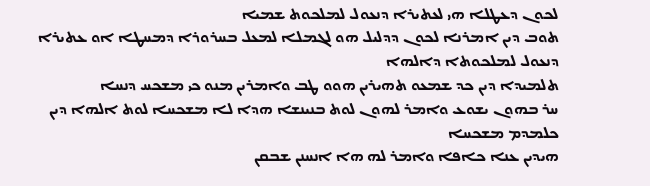ܠܟܘܢ ܕܥܛܠܐ ܗܝ ܠܥܬܝܪܐ ܕܢܥܘܠ ܠܡܠܟܘܬ ܫܡܝܐ
ܬܘܒ ܕܝܢ ܐܡܪܢܐ ܠܟܘܢ ܕܕܠܝܠ ܗܘ ܠܓܡܠܐ ܠܡܥܠ ܒܚܪܘܪܐ ܕܡܚܛܐ ܐܘ ܥܬܝܪܐ ܕܢܥܘܠ ܠܡܠܟܘܬܐ ܕܐܠܗܐ
ܬܠܡܝܕܐ ܕܝܢ ܟܕ ܫܡܥܘ ܬܗܝܪܝܢ ܗܘܘ ܛܒ ܘܐܡܪܝܢ ܡܢܘ ܟܝ ܡܫܟܚ ܕܢܚܐ
ܚܪ ܒܗܘܢ ܝܫܘܥ ܘܐܡܪ ܠܗܘܢ ܠܘܬ ܒܢܝܢܫܐ ܗܕܐ ܠܐ ܡܫܟܚܐ ܠܘܬ ܐܠܗܐ ܕܝܢ ܟܠܡܕܡ ܡܫܟܚܐ
ܗܝܕܝܢ ܥܢܐ ܟܐܦܐ ܘܐܡܪ ܠܗ ܗܐ ܐܢܚܢܢ ܫܒܩܢ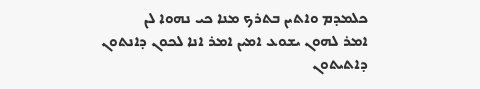ܟܠܡܕܡ ܘܐܬܝܢ ܒܬܪܟ ܡܢܐ ܟܝ ܢܗܘܐ ܠܢ
ܐܡܪ ܠܗܘܢ ܝܫܘܥ ܐܡܝܢ ܐܡܪ ܐܢܐ ܠܟܘܢ ܕܐܢܬܘܢ ܕܐܬܝܬܘܢ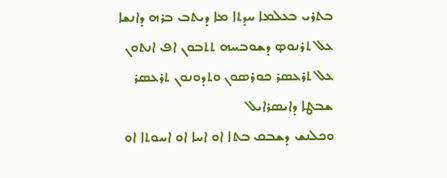ܒܬܪܝ ܒܥܠܡܐ ܚܕܬܐ ܡܐ ܕܝܬܒ ܒܪܗ ܕܐܢܫܐ ܥܠ ܬܪܢܘܤ ܕܫܘܒܚܗ ܬܬܒܘܢ ܐܦ ܐܢܬܘܢ ܥܠ ܬܪܥܤܪ ܟܘܪܤܘܢ ܘܬܕܘܢܘܢ ܬܪܥܤܪ ܫܒܛܐ ܕܐܝܤܪܐܝܠ
ܘܟܠܢܫ ܕܫܒܩ ܒܬܐ ܐܘ ܐܚܐ ܐܘ ܐܚܘܬܐ ܐܘ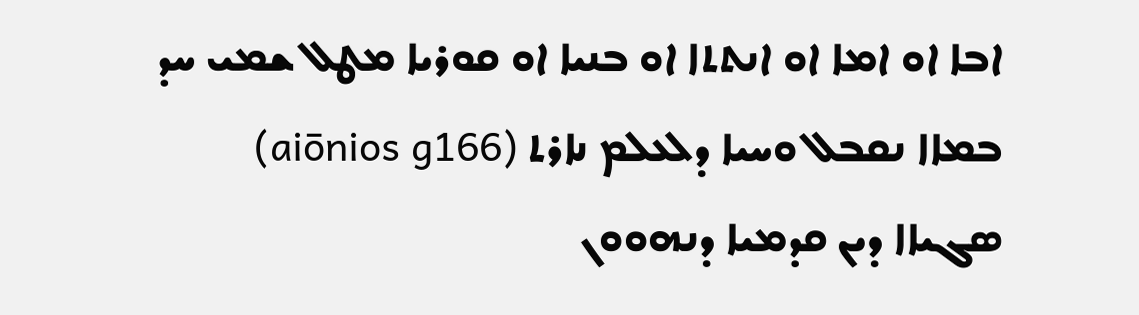ܐܒܐ ܐܘ ܐܡܐ ܐܘ ܐܢܬܬܐ ܐܘ ܒܢܝܐ ܐܘ ܩܘܪܝܐ ܡܛܠ ܫܡܝ ܚܕ ܒܡܐܐ ܢܩܒܠ ܘܚܝܐ ܕܠܥܠܡ ܢܐܪܬ (aiōnios g166)
ܤܓܝܐܐ ܕܝܢ ܩܕܡܝܐ ܕܢܗܘܘܢ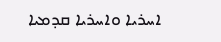ܐܚܪܝܐ ܘܐܚܪܝܐ ܩܕܡܝܐ